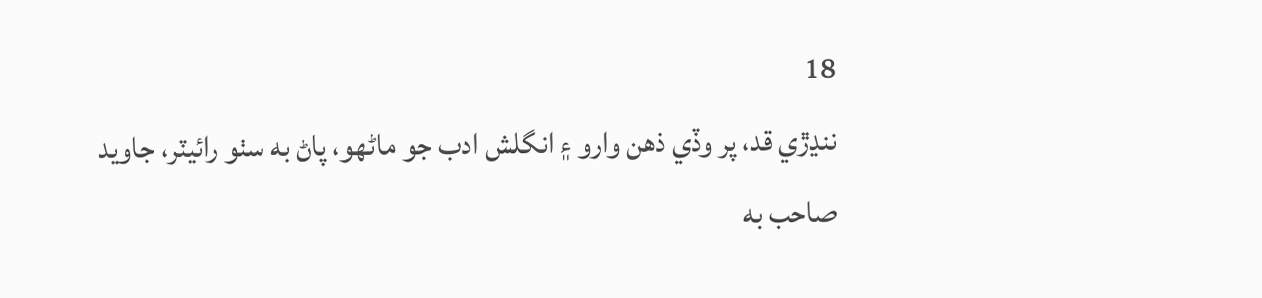18
ننڍڙي قد، پر وڏي ذهن وارو ۽ انگلش ادب جو ماڻهو، پاڻ به سٺو رائيٽر، جاويد صاحب به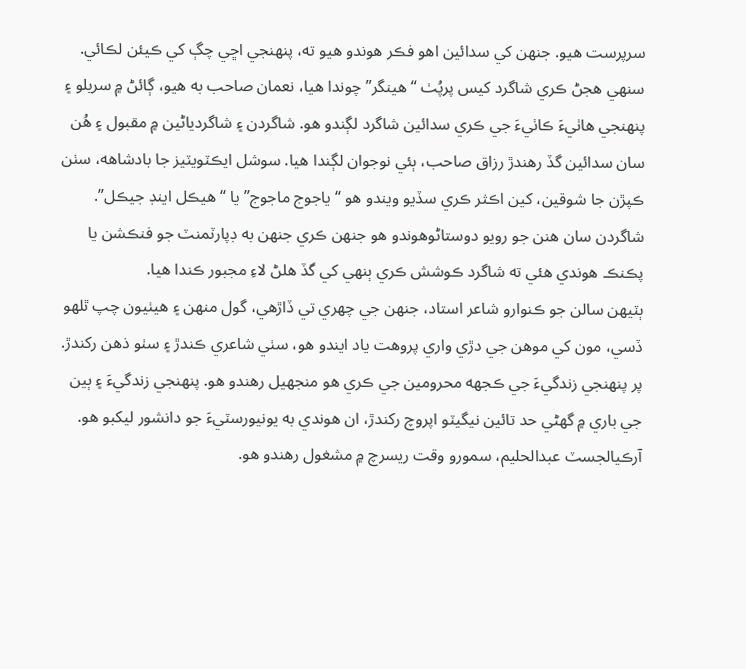سرپرست هيو. جنهن کي سدائين اهو فڪر هوندو هيو ته، پنهنجي اڇي چڳ کي ڪيئن لڪائي. سنهي هجڻ ڪري شاگرد کيس پرپُٺ “هينگر” چوندا هيا، نعمان صاحب به هيو، ڳائڻ ۾ سريلو ۽ پنهنجي هاٺيءَ ڪاٺيءَ جي ڪري سدائين شاگرد لڳندو هو. شاگردن ۽ شاگردياڻين ۾ مقبول ۽ هُن سان سدائين گڏ رهندڙ رزاق صاحب، ٻئي نوجوان لڳندا هيا. سوشل ايڪٽويٽيز جا بادشاهه، سٺن ڪپڙن جا شوقين، کين اڪثر ڪري سڏيو ويندو هو “ياجوج ماجوج” يا “هيڪل اينڊ جيڪل”. شاگردن سان هنن جو رويو دوستاڻوهوندو هو جنهن ڪري جنهن به ڊپارٽمنٽ جو فنڪشن يا پڪنڪ هوندي هئي ته شاگرد ڪوشش ڪري ٻنهي کي گڏ هلڻ لاءِ مجبور ڪندا هيا.
ٻٽيهن سالن جو ڪنوارو شاعر استاد، جنهن جي چهري تي ڏاڙهي، گول منهن ۽ هيٺيون چپ ٿلهو ڏسي، مون کي موهن جي دڙي واري پروهت ياد ايندو هو، سٺي شاعري ڪندڙ ۽ سٺو ذهن رکندڙ. پر پنهنجي زندگيءَ جي ڪجھه محرومين جي ڪري هو منجھيل رهندو هو. پنهنجي زندگيءَ ۽ ٻين جي باري ۾ گھڻي حد تائين نيگيٽو اپروچ رکندڙ، ان هوندي به يونيورسٽيءَ جو دانشور ليکبو هو.
آرڪيالجسٽ عبدالحليم، سمورو وقت ريسرچ ۾ مشغول رهندو هو.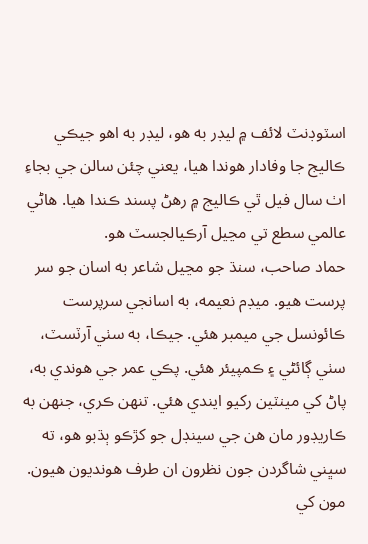اسٽوڊنٽ لائف ۾ ليڊر به هو، ليڊر به اهو جيڪي ڪاليج جا وفادار هوندا هيا، يعني چئن سالن جي بجاءِ اٺ سال فيل ٿي ڪاليج ۾ رهڻ پسند ڪندا هيا. هاڻي عالمي سطع تي مڃيل آرڪيالجسٽ هو.
حماد صاحب، سنڌ جو مڃيل شاعر به اسان جو سر پرست هيو. ميڊم نعيمه، به اسانجي سرپرست ڪائونسل جي ميمبر هئي. جيڪا، به سٺي آرٽسٽ، سٺي ڳائڻي ۽ ڪمپيئر هئي. پڪي عمر جي هوندي به، پاڻ کي مينٽين رکيو ايندي هئي. تنهن ڪري، جنهن به ڪاريڊور مان هن جي سينڊل جو کڙڪو ٻڌبو هو، ته سڀني شاگردن جون نظرون ان طرف هونديون هيون. مون کي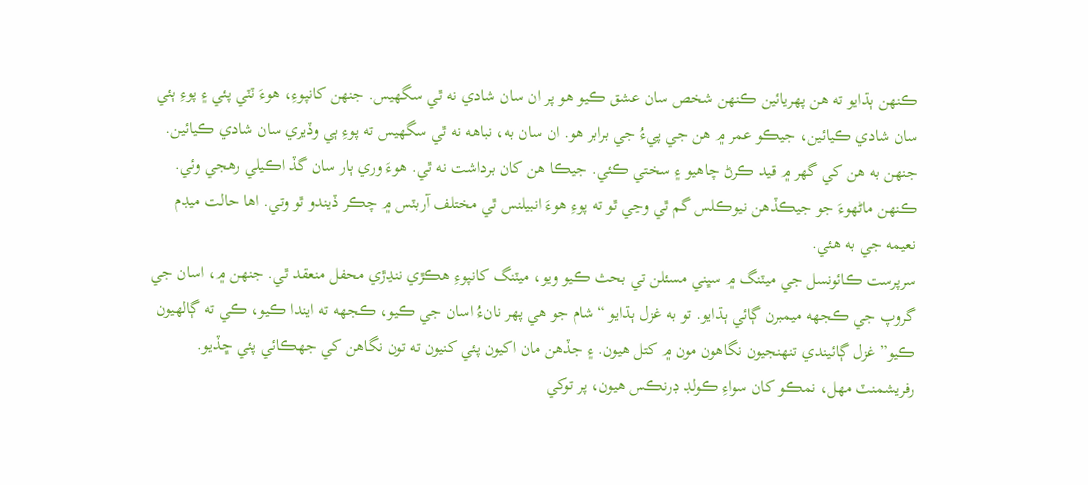ڪنهن ٻڌايو ته هن پهريائين ڪنهن شخص سان عشق ڪيو هو پر ان سان شادي نه ٿي سگھيس. جنهن کانپوءِ، هوءَ ٽٽي پئي ۽ پوءِ ٻئي سان شادي ڪيائين، جيڪو عمر ۾ هن جي پيءُ جي برابر هو. ان سان به، نباهه نه ٿي سگهيس ته پوءِ ٻي وڏيري سان شادي ڪيائين. جنهن به هن کي گھر ۾ قيد ڪرڻ چاهيو ۽ سختي ڪئي. جيڪا هن کان برداشت نه ٿي. هوءَ وري ٻار سان گڏ اڪيلي رهجي وئي. ڪنهن ماڻهوءَ جو جيڪڏهن نيوڪلس گم ٿي وڃي ٿو ته پوءِ هوءَ انبيلنس ٿي مختلف آربٽس ۾ چڪر ڏيندو ٿو وتي. اها حالت ميڊم نعيمه جي به هئي.
سرپرست ڪائونسل جي ميٽنگ ۾ سڀني مسئلن تي بحث ڪيو ويو، ميٽنگ کانپوءِ هڪڙي ننڍڙي محفل منعقد ٿي. جنهن ۾، اسان جي گروپ جي ڪجھه ميمبرن ڳائي ٻڌايو. تو به غزل ٻڌايو “شام جو هي پهر نانءُ اسان جي ڪيو، ڪجھه ته ايندا ڪيو، ڪي ته ڳالهيون ڪيو” غزل ڳائيندي تنهنجيون نگاهون مون ۾ کتل هيون. ۽ جڏهن مان اکيون پئي کنيون ته تون نگاهن کي جھڪائي پئي ڇڏيو. رفريشمنٽ مهل، نمڪو کان سواءِ ڪولڊ ڊرنڪس هيون، پر توکي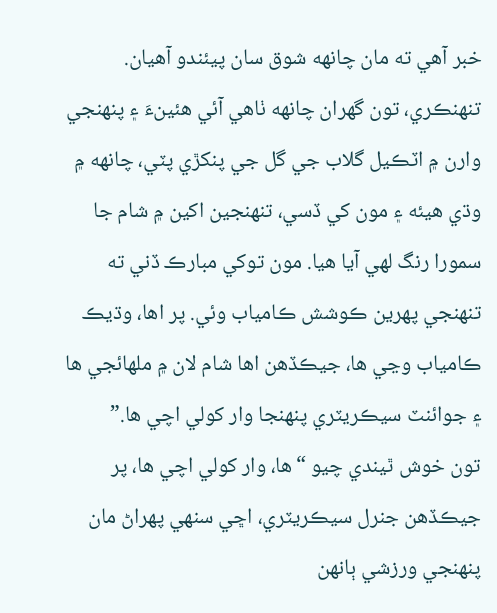خبر آهي ته مان چانهه شوق سان پيئندو آهيان. تنهنڪري، تون گھران چانهه ٺاهي آئي هئينءَ ۽ پنهنجي وارن ۾ اٽڪيل گلاب جي گل جي پنکڙي پٽي، چانهه ۾ وڌي هيئه ۽ مون کي ڏسي، تنهنجين اکين ۾ شام جا سمورا رنگ لهي آيا هيا. مون توکي مبارڪ ڏني ته تنهنجي پهرين ڪوشش ڪامياب وئي. پر اها، وڌيڪ ڪامياب وڃي ها، جيڪڏهن اها شام لان ۾ ملهائجي ها ۽ جوائنٽ سيڪريٽري پنهنجا وار کولي اچي ها.”
تون خوش ٿيندي چيو “ها، وار کولي اچي ها، پر جيڪڏهن جنرل سيڪريٽري، اڇي سنهي پهراڻ مان پنهنجي ورزشي ٻانهن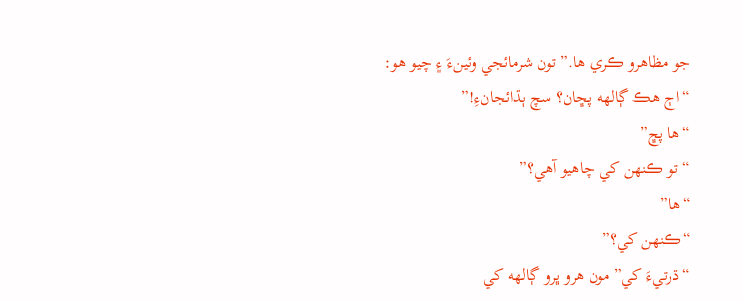جو مظاهرو ڪري ها.” تون شرمائجي وئينءَ ۽ چيو هو:
“اڄ هڪ ڳالهه پڇان؟ سچ ٻڌائجانءِ!”
“ها پڇ”
“تو ڪنهن کي چاهيو آهي؟”
“ها”
“ڪنهن کي؟”
“ڌرتيءَ کي” مون هرو ڀرو ڳالهه کي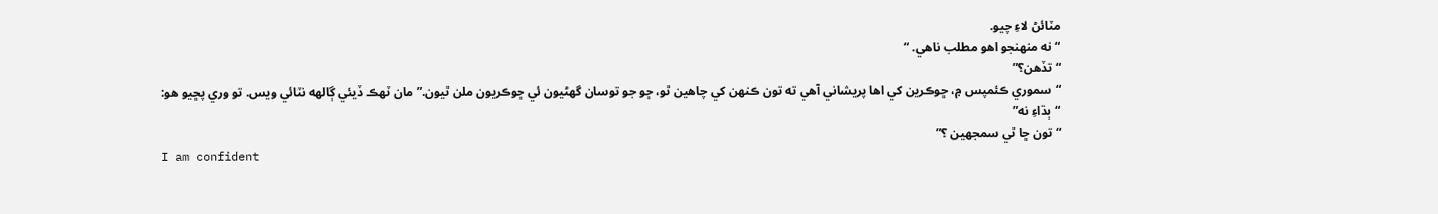مٽائڻ لاءِ چيو.
“ نه منهنجو اهو مطلب ناهي. “
“تڏهن؟”
“سموري ڪئمپس ۾، ڇوڪرين کي اها پريشاني آهي ته تون ڪنهن کي چاهين ٿو، ڇو جو توسان گھڻيون ئي ڇوڪريون ملن ٿيون.” مان ٽهڪ ڏيئي ڳالهه نٽائي ويس. تو وري پڇيو هو:
“ٻڌاءِ نه”
“تون ڇا ٿي سمجھين ؟”
I am confident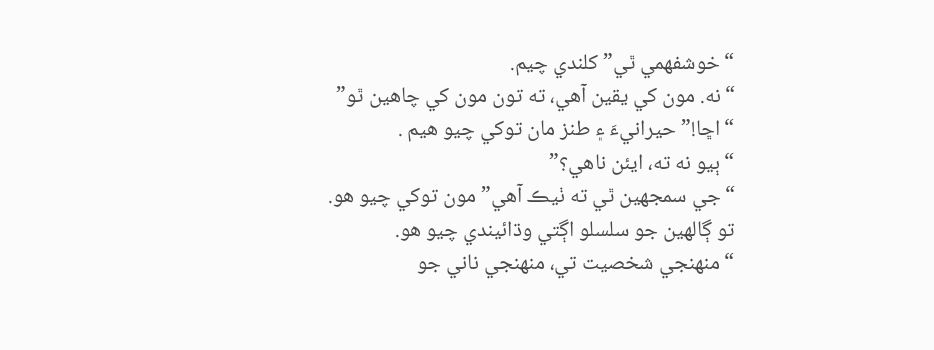“خوشفهمي ٿي” کلندي چيم.
“نه. مون کي يقين آهي، ته تون مون کي چاهين ٿو”
“اڇا!” حيرانيءَ ۽ طنز مان توکي چيو هيم .
“ٻيو نه ته، ايئن ناهي؟”
“جي سمجھين ٿي ته ٺيڪ آهي” مون توکي چيو هو.
تو ڳالهين جو سلسلو اڳتي وڌائيندي چيو هو.
“منهنجي شخصيت تي، منهنجي ناني جو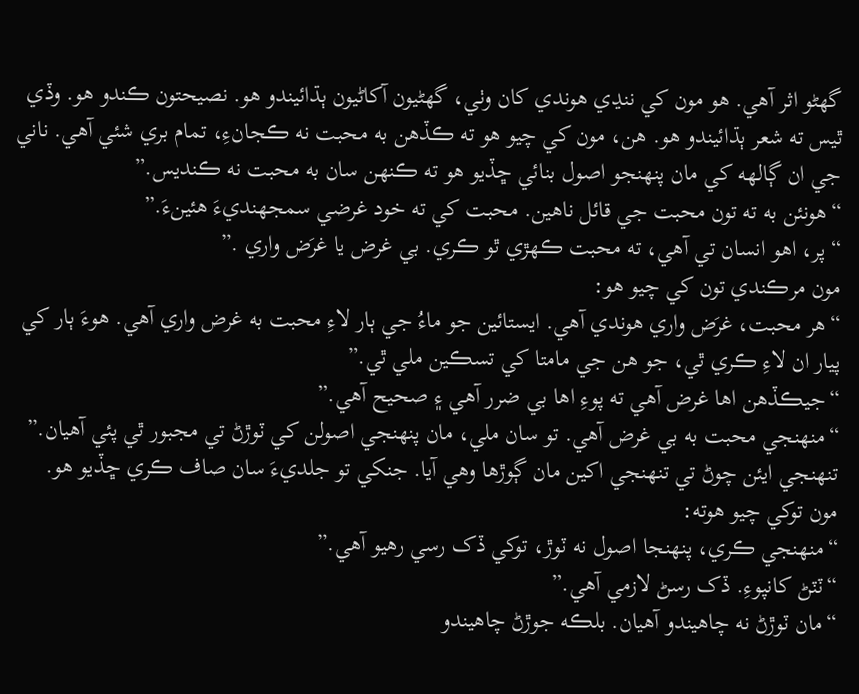گھڻو اثر آهي. هو مون کي ننڍي هوندي کان وٺي، گھڻيون آکاڻيون ٻڌائيندو هو. نصيحتون ڪندو هو. وڏي ٿيس ته شعر ٻڌائيندو هو. هن، مون کي چيو هو ته ڪڏهن به محبت نه ڪجانءِ، تمام بري شئي آهي. ناني جي ان ڳالهه کي مان پنهنجو اصول بنائي ڇڏيو هو ته ڪنهن سان به محبت نه ڪنديس.”
“هونئن به ته تون محبت جي قائل ناهين. محبت کي ته خود غرضي سمجھنديءَ هئينءَ.”
“پر، اهو انسان تي آهي، ته محبت ڪهڙي ٿو ڪري. بي غرض يا غرَض واري .”
مون مرڪندي تون کي چيو هو:
“هر محبت، غرَض واري هوندي آهي. ايستائين جو ماءُ جي ٻار لاءِ محبت به غرض واري آهي. هوءَ ٻار کي پيار ان لاءِ ڪري ٿي، جو هن جي مامتا کي تسڪين ملي ٿي.”
“جيڪڏهن اها غرض آهي ته پوءِ اها بي ضرر آهي ۽ صحيح آهي.”
“منهنجي محبت به بي غرض آهي. تو سان ملي، مان پنهنجي اصولن کي ٽوڙڻ تي مجبور ٿي پئي آهيان.”
تنهنجي ايئن چوڻ تي تنهنجي اکين مان ڳوڙها وهي آيا. جنکي تو جلديءَ سان صاف ڪري ڇڏيو هو.
مون توکي چيو هوته:
“منهنجي ڪري، پنهنجا اصول نه ٽوڙ، توکي ڏک رسي رهيو آهي.”
“ٽٽڻ کانپوءِ. ڏک رسڻ لازمي آهي.”
“مان ٽوڙڻ نه چاهيندو آهيان. بلڪه جوڙڻ چاهيندو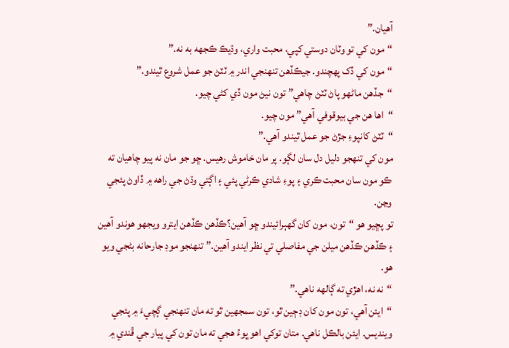آهيان.”
“مون کي تو وٽان دوستي کپي، محبت واري، وڌيڪ ڪجھه به نه.”
“مون کي ڏک پهچندو. جيڪڏهن تنهنجي اندر ۾ ٽٽڻ جو عمل شروع ٿيندو.”
“جڏهن ماڻهو پاڻ ٽٽڻ چاهي” تون نيڻ مون ڏي کڻي چيو.
“اها هن جي بيوقوفي آهي” مون چيو.
“ٽٽڻ کانپوءِ جڙڻ جو عمل ٿيندو آهي.”
مون کي تنهجو دليل دل سان لڳو. پر مان خاموش رهيس. ڇو جو مان نه پيو چاهيان ته ڪو مون سان محبت ڪري ۽ پوءِ شادي ڪرڻي پئي ۽ اڳتي وڌڻ جي راهه ۾ ڏاوڻ پئجي وڃن.
تو پڇيو هو “تون، مون کان گھٻرائيندو ڇو آهين؟ڪڏهن ڪڏهن ايترو ويجھو هوندو آهين ۽ ڪڏهن ڪڏهن ميلن جي مفاصلي تي نظر ايندو آهين.” تنهنجو موڊ جارحانه بڻجي ويو هو.
“نه نه، اهڙي ته ڳالهه ناهي.”
“ايئن آهي، تون مون کان ڊڄين ٿو، تون سمجھين ٿو ته مان تنهنجي ڳچيءَ ۾ پئجي وينديس. ايئن بالڪل ناهي. متان توکي اهو ڀوءُ هجي ته مان تون کي پيار جي ڦندي ۾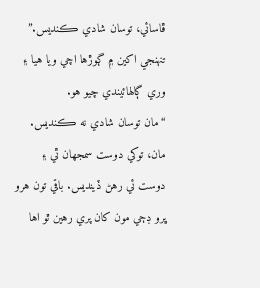ڦاسائي، توسان شادي ڪنديس.”
تنهنجي اکين ۾ ڳوڙها اچي ويا هيا ۽ وري ڳالهائيندي چيو هو.
“مان توسان شادي نه ڪنديس. مان، توکي دوست سمجھان ٿي ۽ دوست ئي رهڻ ڏينديس. باقي تون هرو ڀرو ڊڄي مون کان پري رهين ٿو اها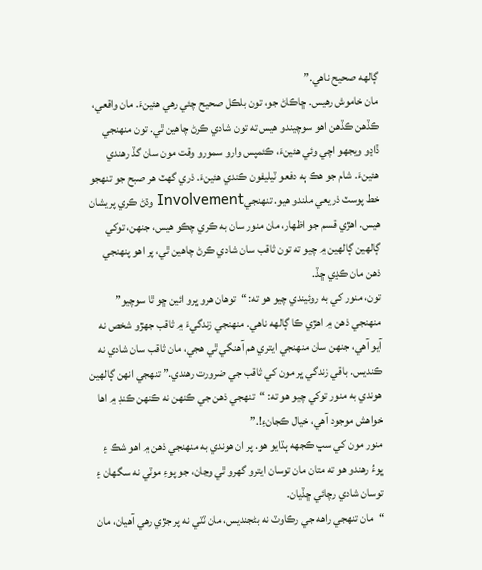ڳالهه صحيح ناهي.”
مان خاموش رهيس. ڇاڪاڻ جو، تون بلڪل صحيح چئي رهي هئينءَ. مان واقعي، ڪڏهن ڪڏهن اهو سوچيندو هيس ته تون شادي ڪرڻ چاهين ٿي. تون منهنجي ڏاڍو ويجھو اچي وئي هئينءَ، ڪئمپس وارو سمورو وقت مون سان گڏ رهندي هئينءَ. شام جو هڪ ٻه دفعو ٽيليفون ڪندي هئينءَ. ذري گھٽ هر صبح جو تنهجو خط پوسٽ ذريعي ملندو هيو. تنهنجيInvolvement وڌڻ ڪري پريشان هيس. اهڙي قسم جو اظهار، مان منور سان به ڪري چڪو هيس، جنهن، توکي ڳالهين ڳالهين ۾ چيو ته تون ثاقب سان شادي ڪرڻ چاهين ٿي، پر اهو پنهنجي ذهن مان ڪڍي ڇڏ.
تون، منور کي به روئيندي چيو هو ته: “توهان هرو ڀرو ائين ڇو ٿا سوچيو” منهنجي ذهن ۾ اهڙي ڪا ڳالهه ناهي. منهنجي زندگيءَ ۾ ثاقب جھڙو شخص نه آيو آهي، جنهن سان منهنجي ايتري هم آهنگي ٿي هجي، مان ثاقب سان شادي نه ڪنديس. باقي زندگي ڀر مون کي ثاقب جي ضرورت رهندي.” تنهجي انهن ڳالهين هوندي به منور توکي چيو هو ته: “تنهجي ذهن جي ڪنهن نه ڪنهن ڪنڊ ۾ اها خواهش موجود آهي، خيال ڪجانءِ!.”
منور مون کي سڀ ڪجھه ٻڌايو هو. پر ان هوندي به منهنجي ذهن ۾ اهو شڪ ۽ ڀوءُ رهندو هو ته متان مان توسان ايترو گھرو ٿي وڃان، جو پوءِ موٽي نه سگھان ۽ توسان شادي رچائي ڇڏيان.
“مان تنهجي راهه جي رڪاوٽ نه بڻجنديس، مان ٽٽي نه پر جڙي رهي آهيان، مان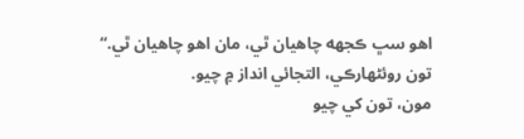اهو سڀ ڪجھه چاهيان ٿي، مان اهو چاهيان ٿي.“ تون روئڻهارڪي، التجائي انداز ۾ چيو.
مون، تون کي چيو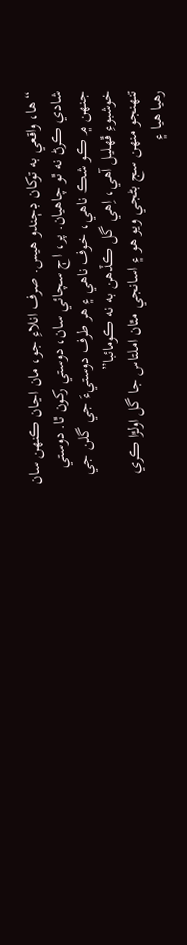“ها، واقعي به توکان ڊڄندو هيس. صرف انلاءِ جو، مان اڃان ڪنهن سان شادي ڪرڻ نه ٿو چاهيان. پر، اڄ سچائي سان، دوستي رکون ٿا. دوستي جنهن ۾ ڪو شڪ ناهي، خوف ناهي ۽ هر طرف دوستيءَ جي گلن جي خوشبوءِ ڦهليل آهي، اِهي گل ڪڏهن به نه ڪومائبا”
تنهنجو منهن سج بڻجي ويو هو ۽ اسانجي مٿان املتاس جا گل اولڙا ڪري رهيا هيا ۽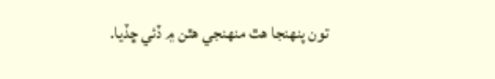تون پنهنجا هٿ منهنجي هٿن ۾ ڏئي ڇڏيا.